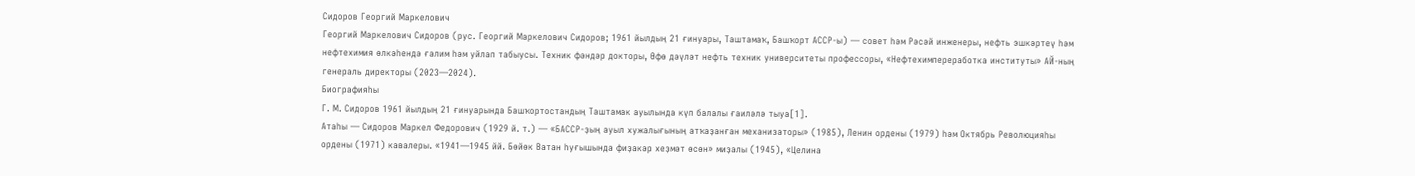Сидоров Георгий Маркелович
Георгий Маркелович Сидоров (рус. Георгий Маркелович Сидоров; 1961 йылдың 21 ғинуары, Таштамаҡ, Башҡорт АССР-ы) — совет һәм Рәсәй инженеры, нефть эшкәртеү һәм нефтехимия өлкәһендә ғалим һәм уйлап табыусы. Техник фәндәр докторы, Өфө дәүләт нефть техник университеты профессоры, «Нефтехимпереработка институты» АЙ-ның генераль директоры (2023—2024).
Биографияһы
Г. М. Сидоров 1961 йылдың 21 ғинуарында Башҡортостандың Таштамак ауылында күп балалы ғаиләлә тыуа[1].
Атаһы — Сидоров Маркел Федорович (1929 й. т.) — «БАССР-ҙың ауыл хужалығының атҡаҙанған механизаторы» (1985), Ленин ордены (1979) һәм Октябрь Революцияһы ордены (1971) кавалеры. «1941—1945 йй. Бөйөк Ватан һуғышында фиҙакәр хеҙмәт өсөн» миҙалы (1945), «Целина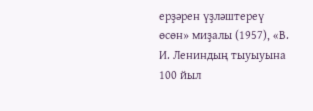ерҙәрен үҙләштереү өсөн» миҙалы (1957), «В. И. Лениндың тыуыуына 100 йыл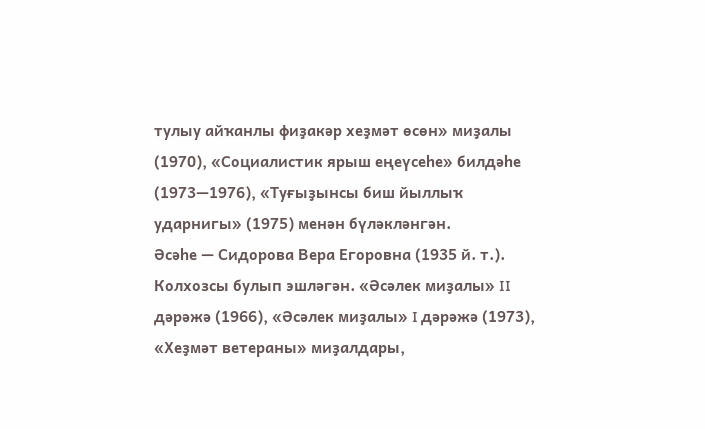тулыу айҡанлы фиҙакәр хеҙмәт өсөн» миҙалы (1970), «Социалистик ярыш еңеүсеһе» билдәһе (1973—1976), «Туғыҙынсы биш йыллыҡ ударнигы» (1975) менән бүләкләнгән.
Әсәһе — Сидорова Вера Егоровна (1935 й. т.). Колхозсы булып эшләгән. «Әсәлек миҙалы» II дәрәжә (1966), «Әсәлек миҙалы» I дәрәжә (1973), «Хеҙмәт ветераны» миҙалдары,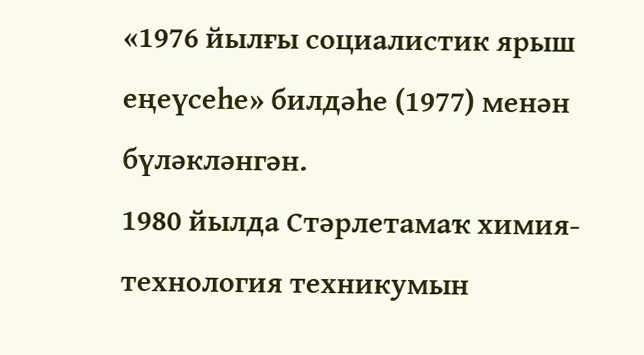«1976 йылғы социалистик ярыш еңеүсеһе» билдәһе (1977) менән бүләкләнгән.
1980 йылда Стәрлетамаҡ химия-технология техникумын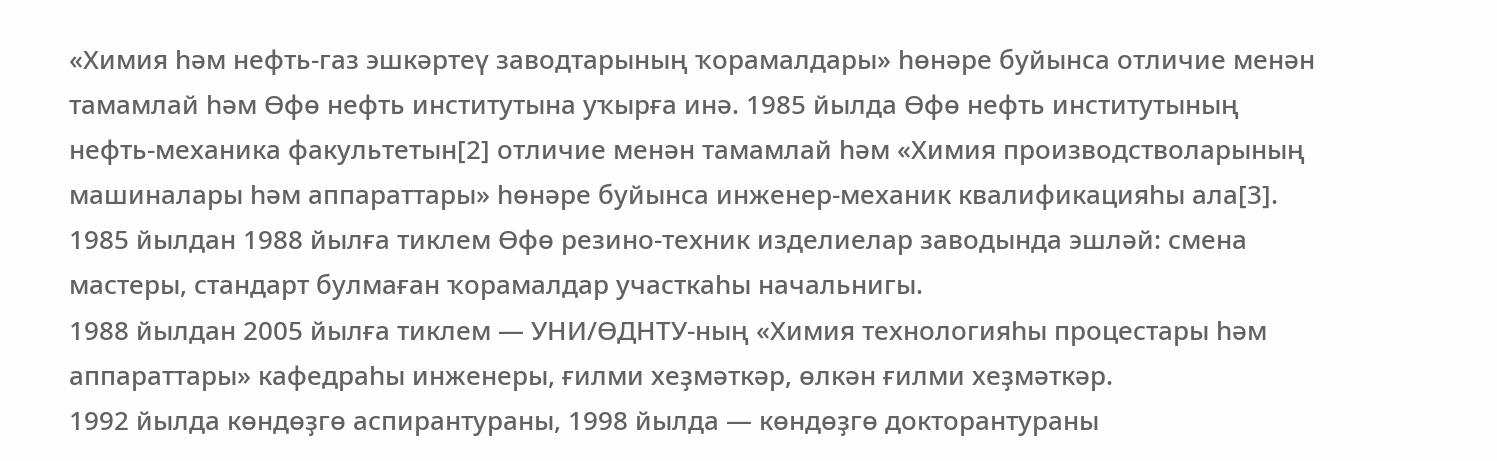«Химия һәм нефть-газ эшкәртеү заводтарының ҡорамалдары» һөнәре буйынса отличие менән тамамлай һәм Өфө нефть институтына уҡырға инә. 1985 йылда Өфө нефть институтының нефть-механика факультетын[2] отличие менән тамамлай һәм «Химия производстволарының машиналары һәм аппараттары» һөнәре буйынса инженер-механик квалификацияһы ала[3].
1985 йылдан 1988 йылға тиклем Өфө резино-техник изделиелар заводында эшләй: смена мастеры, стандарт булмаған ҡорамалдар участкаһы начальнигы.
1988 йылдан 2005 йылға тиклем — УНИ/ӨДНТУ-ның «Химия технологияһы процестары һәм аппараттары» кафедраһы инженеры, ғилми хеҙмәткәр, өлкән ғилми хеҙмәткәр.
1992 йылда көндөҙгө аспирантураны, 1998 йылда — көндөҙгө докторантураны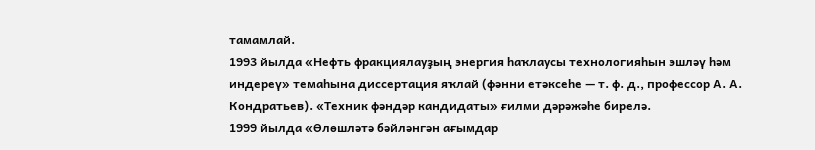тамамлай.
1993 йылда «Нефть фракциялауҙың энергия һаҡлаусы технологияһын эшләү һәм индереү» темаһына диссертация яҡлай (фәнни етәксеһе — т. ф. д., профессор А. А. Кондратьев). «Техник фәндәр кандидаты» ғилми дәрәжәһе бирелә.
1999 йылда «Өлөшләтә бәйләнгән ағымдар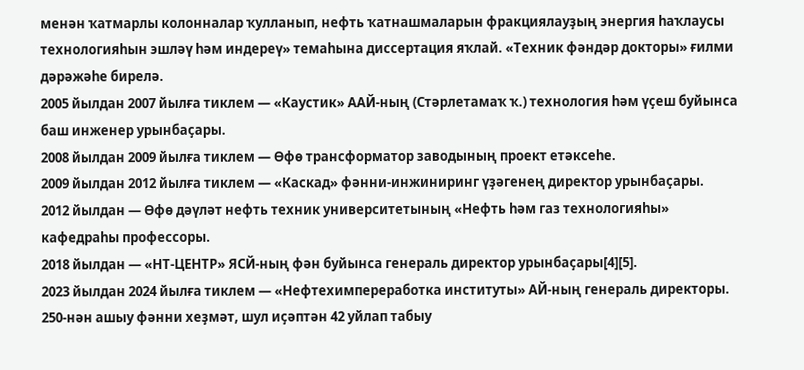менән ҡатмарлы колонналар ҡулланып, нефть ҡатнашмаларын фракциялауҙың энергия һаҡлаусы технологияһын эшләү һәм индереү» темаһына диссертация яҡлай. «Техник фәндәр докторы» ғилми дәрәжәһе бирелә.
2005 йылдан 2007 йылға тиклем — «Каустик» ААЙ-ның (Стәрлетамаҡ ҡ.) технология һәм үҫеш буйынса баш инженер урынбаҫары.
2008 йылдан 2009 йылға тиклем — Өфө трансформатор заводының проект етәксеһе.
2009 йылдан 2012 йылға тиклем — «Каскад» фәнни-инжиниринг үҙәгенең директор урынбаҫары.
2012 йылдан — Өфө дәүләт нефть техник университетының «Нефть һәм газ технологияһы» кафедраһы профессоры.
2018 йылдан — «НТ-ЦЕНТР» ЯСЙ-ның фән буйынса генераль директор урынбаҫары[4][5].
2023 йылдан 2024 йылға тиклем — «Нефтехимпереработка институты» АЙ-ның генераль директоры.
250-нән ашыу фәнни хеҙмәт, шул иҫәптән 42 уйлап табыу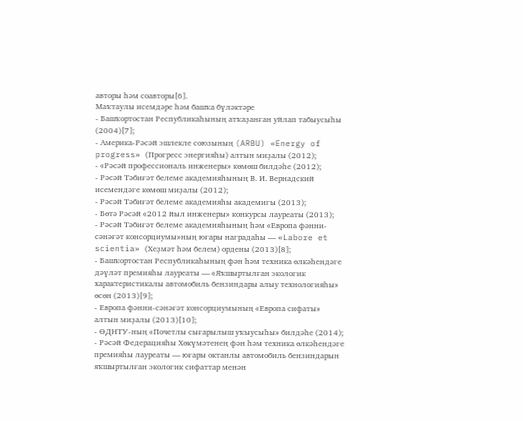авторы һәм соавторы[6].
Маҡтаулы исемдәре һәм башҡа бүләктәре
- Башҡортостан Республикаһының атҡаҙанған уйлап табыусыһы (2004)[7];
- Америка-Рәсәй эшлекле союзының (ARBU) «Energy of progress» (Прогресс энергияһы) алтын миҙалы (2012);
- «Рәсәй профессиональ инженеры» көмөш билдәһе (2012);
- Рәсәй Тәбиғәт белеме академияһының В. И. Вернадский исемендәге көмөш миҙалы (2012);
- Рәсәй Тәбиғәт белеме академияһы академигы (2013);
- Бөтә Рәсәй «2012 йыл инженеры» конкурсы лауреаты (2013);
- Рәсәй Тәбиғәт белеме академияһының һәм «Европа фәнни-сәнәғәт консорциумы»ның юғары наградаһы — «Labore et scientia» (Хеҙмәт һәм белем) ордены (2013)[8];
- Башҡортостан Республикаһының фән һәм техника өлкәһендәге дәүләт премияһы лауреаты — «Яҡшыртылған экологик характеристикалы автомобиль бензиндары алыу технологияһы» өсөн (2013)[9];
- Европа фәнни-сәнәғәт консорциумының «Европа сифаты» алтын миҙалы (2013)[10];
- ӨДНТУ-ның «Почетлы сығарылыш уҡыусыһы» билдәһе (2014);
- Рәсәй Федерацияһы Хөкүмәтенең фән һәм техника өлкәһендәге премияһы лауреаты — юғары октанлы автомобиль бензиндарын яҡшыртылған экологик сифаттар менән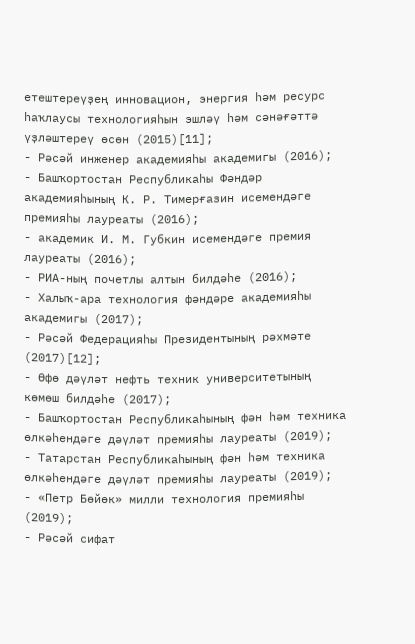етештереүҙең инновацион, энергия һәм ресурс һаҡлаусы технологияһын эшләү һәм сәнәғәттә үҙләштереү өсөн (2015)[11];
- Рәсәй инженер академияһы академигы (2016);
- Башҡортостан Республикаһы Фәндәр академияһының К. Р. Тимерғазин исемендәге премияһы лауреаты (2016);
- академик И. М. Губкин исемендәге премия лауреаты (2016);
- РИА-ның почетлы алтын билдәһе (2016);
- Халыҡ-ара технология фәндәре академияһы академигы (2017);
- Рәсәй Федерацияһы Президентының рәхмәте (2017)[12];
- Өфө дәүләт нефть техник университетының көмөш билдәһе (2017);
- Башҡортостан Республикаһының фән һәм техника өлкәһендәге дәүләт премияһы лауреаты (2019);
- Татарстан Республикаһының фән һәм техника өлкәһендәге дәүләт премияһы лауреаты (2019);
- «Петр Бөйөк» милли технология премияһы (2019);
- Рәсәй сифат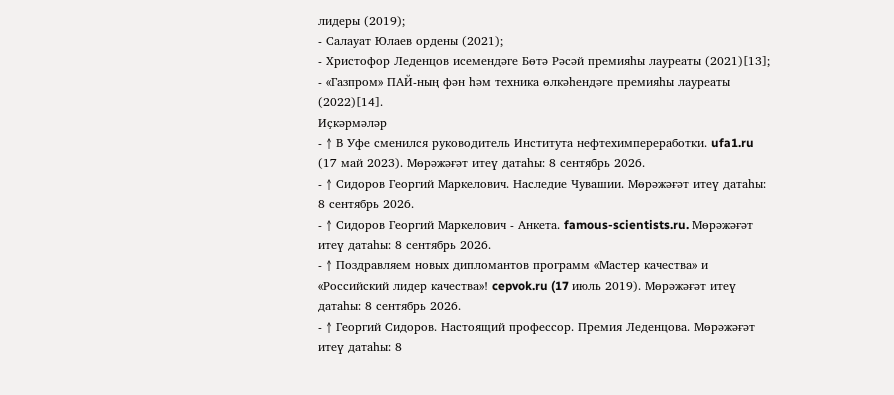лидеры (2019);
- Салауат Юлаев ордены (2021);
- Христофор Леденцов исемендәге Бөтә Рәсәй премияһы лауреаты (2021)[13];
- «Газпром» ПАЙ-ның фән һәм техника өлкәһендәге премияһы лауреаты (2022)[14].
Иҫкәрмәләр
- ↑ В Уфе сменился руководитель Института нефтехимпереработки. ufa1.ru (17 май 2023). Мөрәжәғәт итеү датаһы: 8 сентябрь 2026.
- ↑ Сидоров Георгий Маркелович. Наследие Чувашии. Мөрәжәғәт итеү датаһы: 8 сентябрь 2026.
- ↑ Сидоров Георгий Маркелович - Анкета. famous-scientists.ru. Мөрәжәғәт итеү датаһы: 8 сентябрь 2026.
- ↑ Поздравляем новых дипломантов программ «Мастер качества» и «Российский лидер качества»! cepvok.ru (17 июль 2019). Мөрәжәғәт итеү датаһы: 8 сентябрь 2026.
- ↑ Георгий Сидоров. Настоящий профессор. Премия Леденцова. Мөрәжәғәт итеү датаһы: 8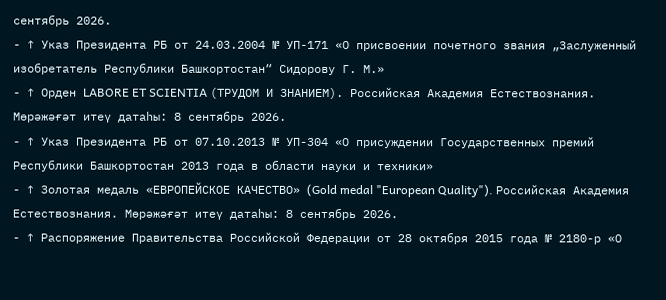сентябрь 2026.
- ↑ Указ Президента РБ от 24.03.2004 № УП-171 «О присвоении почетного звания „Заслуженный изобретатель Республики Башкортостан“ Сидорову Г. М.»
- ↑ Орден LABORE ET SCIENTIA (ТРУДОМ И ЗНАНИЕМ). Российская Академия Естествознания. Мөрәжәғәт итеү датаһы: 8 сентябрь 2026.
- ↑ Указ Президента РБ от 07.10.2013 № УП-304 «О присуждении Государственных премий Республики Башкортостан 2013 года в области науки и техники»
- ↑ Золотая медаль «ЕВРОПЕЙСКОЕ КАЧЕСТВО» (Gold medal "European Quality"). Российская Академия Естествознания. Мөрәжәғәт итеү датаһы: 8 сентябрь 2026.
- ↑ Распоряжение Правительства Российской Федерации от 28 октября 2015 года № 2180-р «О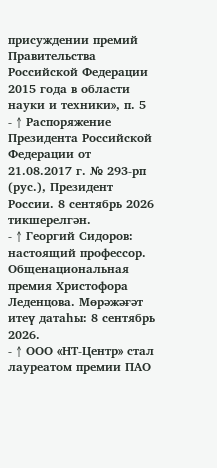присуждении премий Правительства Российской Федерации 2015 года в области науки и техники», п. 5
- ↑ Распоряжение Президента Российской Федерации от 21.08.2017 г. № 293-рп (рус.), Президент России. 8 сентябрь 2026 тикшерелгән.
- ↑ Георгий Сидоров: настоящий профессор. Общенациональная премия Христофора Леденцова. Мөрәжәғәт итеү датаһы: 8 сентябрь 2026.
- ↑ ООО «НТ-Центр» стал лауреатом премии ПАО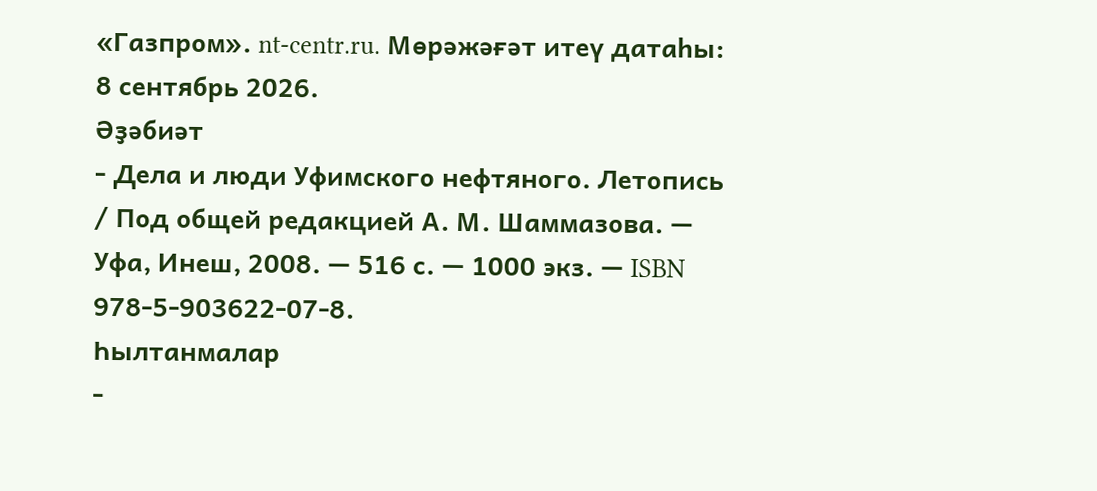«Газпром». nt-centr.ru. Мөрәжәғәт итеү датаһы: 8 сентябрь 2026.
Әҙәбиәт
- Дела и люди Уфимского нефтяного. Летопись / Под общей редакцией А. М. Шаммазова. — Уфа, Инеш, 2008. — 516 с. — 1000 экз. — ISBN 978-5-903622-07-8.
Һылтанмалар
-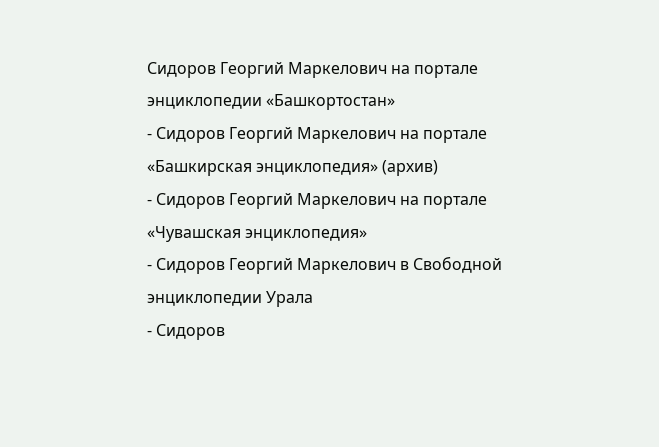Сидоров Георгий Маркелович на портале энциклопедии «Башкортостан»
- Сидоров Георгий Маркелович на портале «Башкирская энциклопедия» (архив)
- Сидоров Георгий Маркелович на портале «Чувашская энциклопедия»
- Сидоров Георгий Маркелович в Свободной энциклопедии Урала
- Сидоров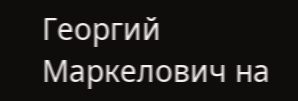Георгий Маркелович на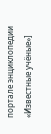портале энциклопедии «Известные учёные»]